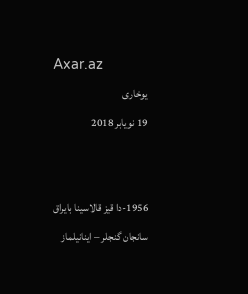Axar.az
یوخاری
19 نویابر 2018


1956-دا قیز قالاسینا بایراق سانجان گنجلر – اینانیلماز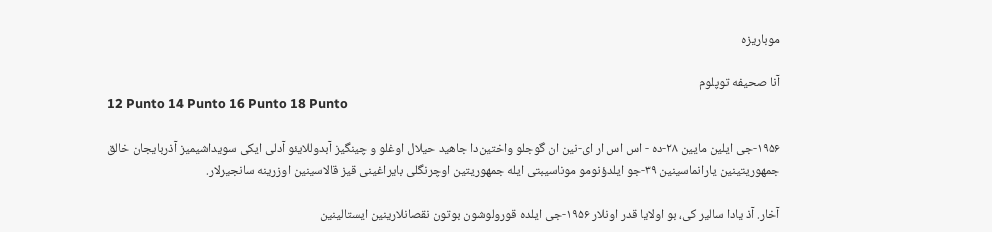موباریزه

آنا صحیفه توپلوم
12 Punto 14 Punto 16 Punto 18 Punto

۱۹۵۶-جی ایلین مایین ۲۸-ده - اس اس ار ای-نین ان گوجلو واختین‌دا جاهید حیلال اوغلو و چینگیز آبدوللایئو آدلی ایکی سویداشیمیز آذربایجان خالق جمهوریتینین یارانماسینین ۳۹-جو ایلدؤنومو موناسیبتی ایله جمهوریتین اوچرنگلی بایراغینی قیز قالاسینین اوزرینه سانجیرلار.

آخار. آذ یادا سالیر کی، بو اولایا قدر اونلار ۱۹۵۶-جی ایلده قورولوشون بوتون نقصانلارینین ایستالینین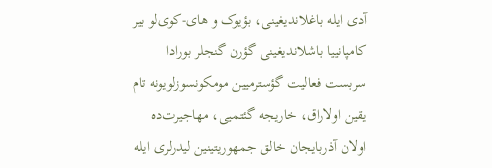آدی ایله باغلاندیغینی، بؤیوک و های-کوی‌لو بیر کامپانییا باشلاندیغینی گؤرن گنجلر بورادا سربست فعالیت گؤسترمیین مومکونسوزلویونه تام یقین اولاراق، خاریجه گئتمیی، مهاجیرت‌ده اولان آذربایجان خالق جمهوریتینین لیدرلری ایله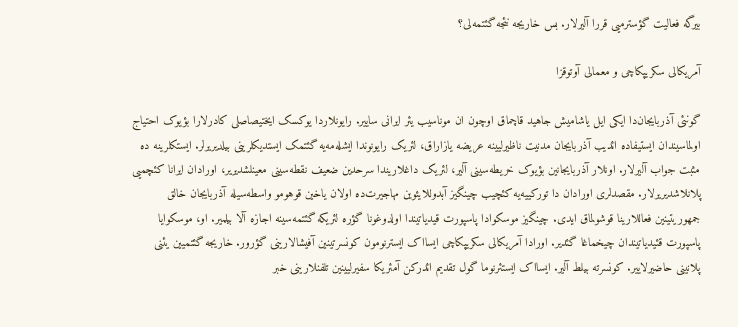بیرگه فعالیت گؤسترمیی قررا آلیرلار. بس خاریجه نئجه گئتمه‌لی؟

آمریکالی سکریپکاچی و معمالی آوتوقزا

گونئی آذربایجان‌دا ایکی ایل یاشامیش جاهید قاچماق اوچون ان موناسیب یئر ایرانی ساییر. رایونلاردا یوکسک ایختیصاصلی کادرلارا بؤیوک احتیاج اولماسیندان ایستیفاده ائدیب آذربایجان مدنیت ناظیرلیینه عریضه یازاراق، لئریک رایونوندا ایشله‌مه‌یه گئتمک ایستدیکلرینی بیلدیریرلر. ایستکلرینه ده مثبت جواب آلیرلار. اونلار آذربایجانین بؤیوک خریطه‌سینی آلیر، لئریک داغلاریندا سرحدین ضعیف نقطه‌سینی معینلشدیریر، اورادان ایرانا کئچمیی پلانلاشدیریرلار. مقصدلری اورادان دا تورکییه‌یه کئچیب چینگیز آبدوللایئوین مهاجیرت‌ده اولان یاخین قوهومو واسطه‌سیله آذربایجان خالق جمهوریتینین فعاللارینا قوشولماق ایدی. چینگیز موسکوادا پاسپورت قیدیاتیندا اولدوغونا گؤره لئریکه گئتمه‌سینه اجازه آلا بیلمیر. او، موسکوایا پاسپورت قئیدیاتیندان چیخماغا گئدیر. اورادا آمریکالی سکریپکاچی ایسااک ایسترنومون کونسرتینین آفیشالارینی گؤرور. خاریجه گئتمیین یئنی پلانینی حاضیرلاییر. کونسرته بیلط آلیر. ایسااک ایستئرنوما گول تقدیم ائدرکن آمئریکا سفیرلیینین تلفنلارینی خبر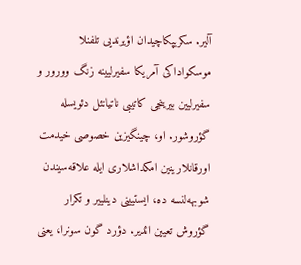آلیر. سکریپکاچیدان اؤیرندیی تلفنلا موسکواداکی آمریکا سفیرلیینه زنگ وورور و سفیرلیین بیرینجی کاتیبی ناتیانئل دئویسله گؤروشور. او، چینگیزین خصوصی خیدمت اورقانلارینین امکداشلاری ایله علاقه‌سیندن شوبهه‌لنسه ده، ایستیینی دینلییر و تکرار گؤروش تعیین ائدیر. دؤرد گون سونرا، یعنی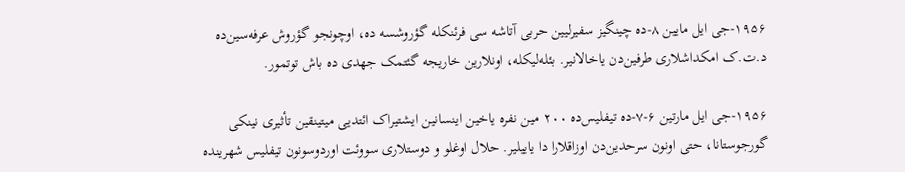۱۹۵۶-جی ایل مایین ۸-ده چینگیز سفیرلیین حربی آتاشه سی فرئنکله گؤروشسه ده، اوچونجو گؤروش عرفه‌سین‌ده د.ت.ک امکداشلاری طرفین‌دن یاخالانیر. بئله‌لیکله، اونلارین خاریجه گئتمک جهدی ده باش توتمور.

۱۹۵۶-جی ایل مارتین ۶-۷-ده تیفلیس‌ده ۲۰۰ مین نفره یاخین اینسانین ایشتیراک ائتدیی میتینقین تأثیری نینکی گورجوستانا، حتی اونون سرحدین‌دن اوزاقلارا دا یاییلیر. حلال اوغلو و دوستلاری سووئت اوردوسونون تیفلیس شهرینده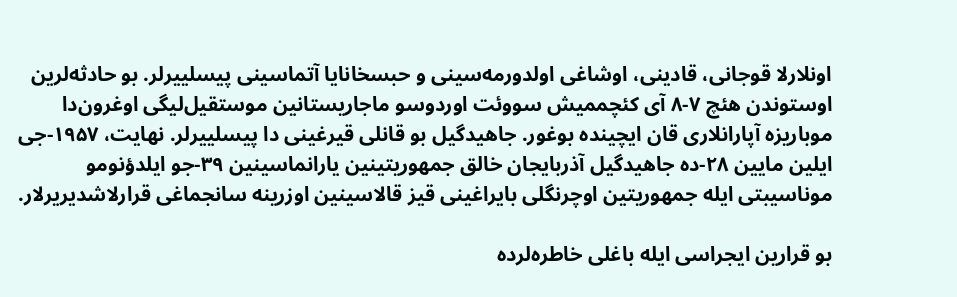اونلارلا قوجانی، قادینی، اوشاغی اولدورمه‌سینی و حبسخانایا آتماسینی پیسلییرلر. بو حادثه‌لرین اوستوندن هئچ ۷-۸ آی کئچممیش سووئت اوردوسو ماجاریستانین موستقیل‌لیگی اوغرون‌دا موباریزه آپارانلاری قان ایچینده بوغور. جاهیدگیل بو قانلی قیرغینی دا پیسلییرلر. نهایت، ۱۹۵۷-جی ایلین مایین ۲۸-ده جاهیدگیل آذربایجان خالق جمهوریتینین یارانماسینین ۳۹-جو ایلدؤنومو موناسیبتی ایله جمهوریتین اوچرنگلی بایراغینی قیز قالاسینین اوزرینه سانجماغی قرارلاشدیریرلار.

بو قرارین ایجراسی ایله باغلی خاطره‌لرده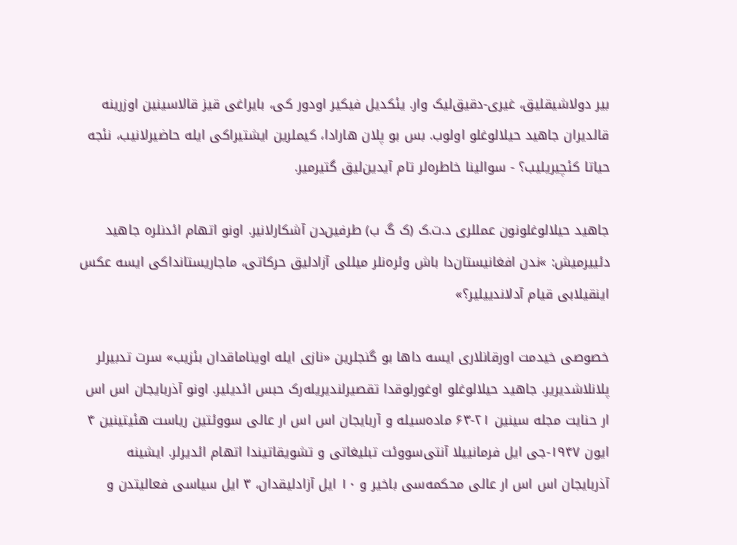بیر دولاشیقلیق، غیری-دقیق‌لیک وار. یئکدیل فیکیر اودور کی، بایراغی قیز قالاسینین اوزرینه قالدیران جاهید حیلالوغلو اولوب. بس بو پلان هارادا، کیملرین ایشتیراکی ایله حاضیرلانیب، نئجه حیاتا کئچیریلیب؟ - سوالینا خاطره‌لر تام آیدین‌لیق گتیرمیر.

جاهید حیلالوغلونون عمللری د.ت.ک (ک گ ب) طرفین‌دن آشکارلانیر. اونو اتهام ائد‌نلره جاهید دئییرمیش: »ندن افغانیستان‌دا باش وئره‌نلر میللی آزادلیق حرکاتی، ماجاریستانداکی ایسه عکس اینقیلابی قیام آدلاندییلیر؟»

خصوصی خیدمت اورقانلاری ایسه داها بو گنجلرین «نازی ایله اویناماقدان بئزیب» سرت تدبیرلر پلانلاشدیریر. جاهید حیلالوغلو اوغورلوقدا تقصیرلندیریله‌رک حبس ائدیلیر. اونو آذربایجان اس اس ار حنایت مجله سینین ۲۱-۶۳ ماده‌سیله و آربایجان اس اس ار عالی سووئتین ریاست هئیتینین ۴ ایون ۱۹۴۷-جی ایل فرمانییلا آنتی‌سووئت تبلیغاتی و تشویقاتیندا اتهام ائدیرلر. ایشینه آذربایجان اس اس ار عالی محکمه‌سی باخیر و ۱۰ ایل آزادلیقدان، ۳ ایل سیاسی فعالیتدن و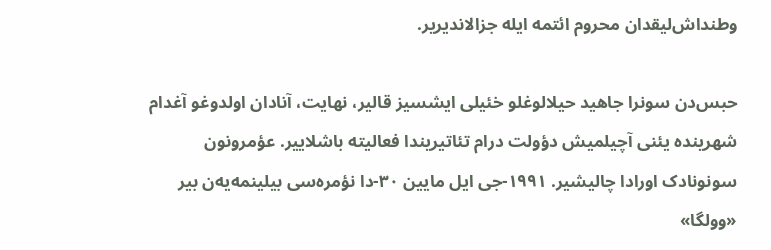وطنداش‌لیقدان محروم ائتمه ایله جزالاندیریر.

حبس‌دن سونرا جاهید حیلالوغلو خئیلی ایشسیز قالیر، نهایت، آنادان اولدوغو آغدام شهرینده یئنی آچیلمیش دؤولت درام تئاتیریندا فعالیته باشلاییر. عؤمرونون سونونادک اورادا چالیشیر. ۱۹۹۱-جی ایل مایین ۳۰-دا نؤمره‌سی بیلینمه‌یه‌ن بیر «وولگا»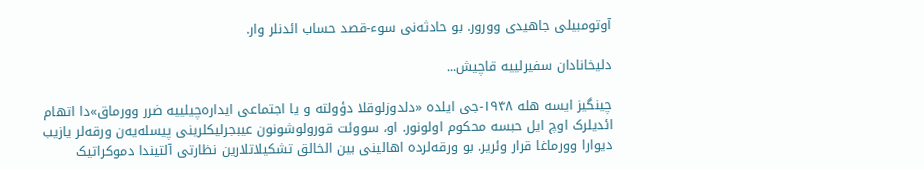آوتومبیلی جاهیدی وورور. بو حادثه‌نی سوء-قصد حساب ائد‌نلر وار.

دلیخانادان سفیرلییه قاچیش...

چینگیز ایسه هله ۱۹۴۸-جی ایلده «دلدوزلوقلا دؤولته و یا اجتماعی ایداره‌چیلییه ضرر وورماق»دا اتهام ائدیلرک اوچ ایل حبسه محکوم اولونور. او، سووئت قورولوشونون عیبجرلیکلرینی پیسله‌یه‌ن ورقه‌لر یازیب دیوارا وورماغا قرار وئریر. بو ورقه‌لرده اهالینی بین الخالق تشکیلاتلارین نظارتی آلتیندا دموکراتیک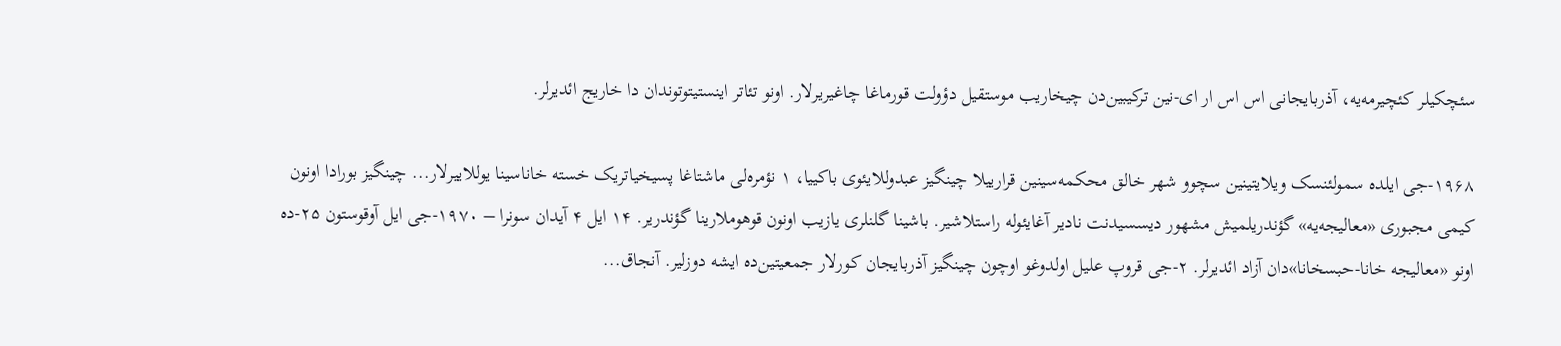سئچکیلر کئچیرمه‌یه، آذربایجانی اس اس ار ای-نین ترکیبین‌دن چیخاریب موستقیل دؤولت قورماغا چاغیریرلار. اونو تئاتر اینستیتوتوندان دا خاریج ائدیرلر.

۱۹۶۸-جی ایلده سمولئنسک ویلایتینین سچوو شهر خالق محکمه‌سینین قرارییلا چینگیز عبدوللایئوی باکییا، ۱ نؤمره‌لی ماشتاغا پسیخیاتریک خسته خاناسینا یوللاییرلار... چینگیز بورادا اونون کیمی مجبوری «معالیجه‌یه» گؤندریلمیش مشهور دیسسیدنت نادیر آغایئوله راستلاشیر. باشینا گلنلری یازیب اونون قوهوملارینا گؤندریر. ۱۴ ایل ۴ آیدان سونرا – ۱۹۷۰-جی ایل آوقوستون ۲۵-ده اونو «معالیجه خانا-حبسخانا»دان آزاد ائدیرلر. ۲-جی قروپ علیل اولدوغو اوچون چینگیز آذربایجان کورلار جمعیتین‌ده ایشه دوزلیر. آنجاق...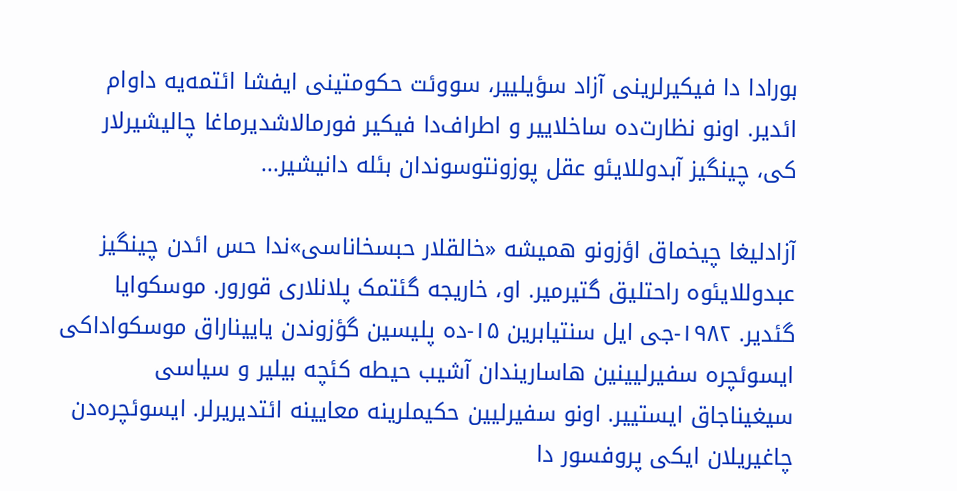بورادا دا فیکیرلرینی آزاد سؤیلییر، سووئت حکومتینی ایفشا ائتمه‌یه داوام ائدیر. اونو نظارت‌ده ساخلاییر و اطراف‌دا فیکیر فورمالاشدیرماغا چالیشیرلار کی، چینگیز آبدوللایئو عقل پوزونتوسوندان بئله دانیشیر...

آزادلیغا چیخماق اؤزونو همیشه «خالقلار حبسخاناسی»ندا حس ائد‌ن چینگیز عبدوللایئوه راحتلیق گتیرمیر. او، خاریجه گئتمک پلانلاری قورور. موسکوایا گئدیر. ۱۹۸۲-جی ایل سنتیابرین ۱۵-ده پلیسین گؤزوندن یاییناراق موسکواداکی ایسوئچره سفیرلیینین هاساریندان آشیب حیطه کئچه بیلیر و سیاسی سیغیناجاق ایستییر. اونو سفیرلیین حکیملرینه معایینه ائتدیریرلر. ایسوئچره‌دن چاغیریلان ایکی پروفسور دا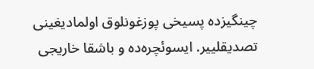چینگیزده پسیخی پوزغونلوق اولمادیغینی تصدیقلییر. ایسوئچره‌ده و باشقا خاریجی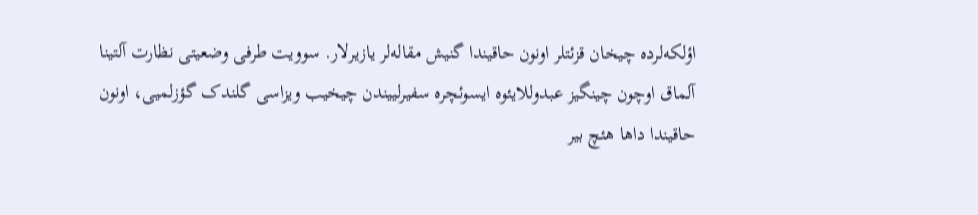اؤلکه‌لرده چیخان قزئتلر اونون حاقیندا گنیش مقاله‌لر یازیرلار. سوویت طرفی وضعیتی نظارت آلتینا آلماق اوچون چینگیز عبدوللایئوه ایسوئچره سفیرلییندن چیخیب ویزاسی گلندک گؤزلمیی، اونون حاقیندا داها هئچ بیر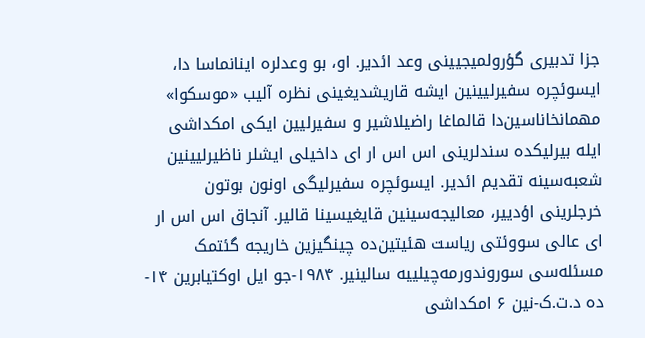جزا تدبیری گؤرولمیجیینی وعد ائدیر. او، بو وعدلره اینانماسا دا، ایسوئچره سفیرلیینین ایشه قاریشدیغینی نظره آلیب «موسکوا» مهمانخاناسین‌دا قالماغا راضیلاشیر و سفیرلیین ایکی امکداشی ایله بیرلیکده سندلرینی اس اس ار ای داخیلی ایشلر ناظیرلیینین شعبه‌سینه تقدیم ائدیر. ایسوئچره سفیرلیگی اونون بوتون خرجلرینی اؤدییر، معالیجه‌سینین قایغیسینا قالیر. آنجاق اس اس ار ای عالی سووئتی ریاست هئیتین‌ده چینگیزین خاریجه گئتمک مسئله‌سی سوروندورمه‌چیلییه سالینیر. ۱۹۸۴-جو ایل اوکتیابرین ۱۴-ده د.ت.ک-نین ۶ امکداشی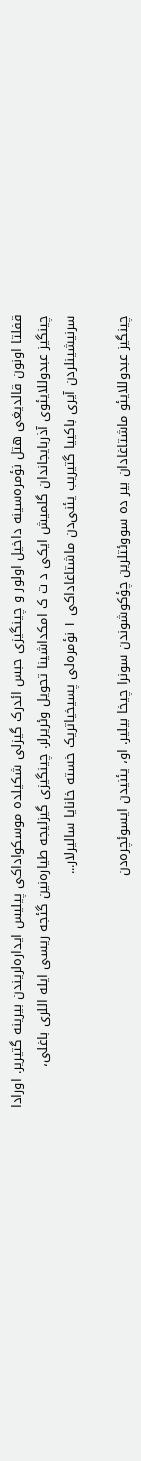قفلتا اونون قالدیغی هتل نؤمره‌سینه داخیل اولور و چینگیزی حبس ائد‌رک گیزلی شکیلده موسکواداکی پیلیس ایداره‌لریندن بیرینه گتیریر. اورادا چینگیز عبدوللایئوی آذربایجاندان گلمیش ایکی د ت ک امکداشینا تحویل وئریرلر. چینگیزی گیزلیجه طیاره‌نین گئجه ریسی ایله اللری باغلی، سرنیشینلردن آیری باکییا گتیریب یئنی‌دن ماشتاغاداکی ۱ نؤمره‌لی پسیخیاتریک خسته خانایا سالیرلار...

چینگیز عبدوللایئو ماشتاغادان بیر ده سووئتلرین چؤکوشوندن سونرا چیخا بیلیر. او، یئنیدن ایسوئچره‌دن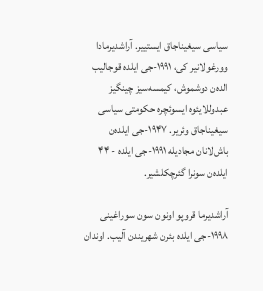سیاسی سیغیناجاق ایستییر. آراشدیرمادا وورغولانیر کی، ۱۹۹۱-جی ایلده قوجالیب الده‌ن دوشموش، کیمسه‌سیز چینگیز عبدوللایئوه ایسوئچره حکومتی سیاسی سیغیناجاق وئریر. ۱۹۴۷-جی ایلده‌ن باش‌لانان مجادیله ۱۹۹۱-جی ایلده - ۴۴ ایلده‌ن سونرا گئرچکلشیر.

آراشدیرما قروپو اونون سون سوراغینی ۱۹۹۸-جی ایلده بئرن شهریندن آلیب. اوندان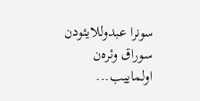سونرا عبدوللایئودن سوراق وئره‌ن اولماییب...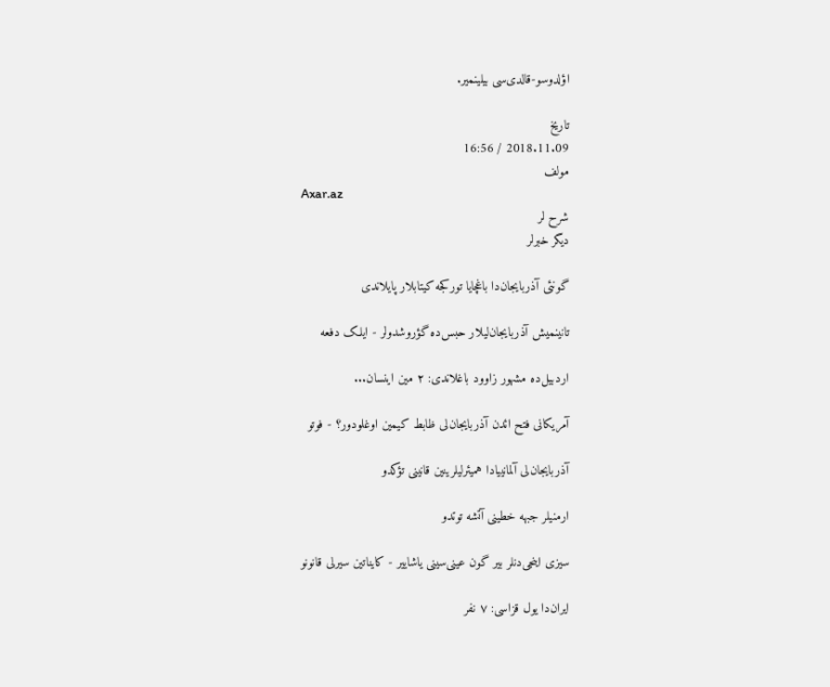اؤلدوسو-قالدی‌سی بیلینمیر.

تاریخ
2018.11.09 / 16:56
مولف
Axar.az
شرح لر
دیگر خبرلر

گونئی آذربایجان‌دا باغچایا تورکجه کیتابلار پایلاندی

تانینمیش آذربایجان‌لیلار حبس‌ده گؤروشدولر - ایلک دفعه

اردبیل‌ده مشهور زاوود باغلاندی: ۲ مین اینسان...

آمریکانی فتح ائد‌ن آذربایجان‌لی ظابط کیمین اوغلودور؟ - فوتو

آذربایجان‌لی آلمانییادا همیئرلیلرینین قانینی تؤکدو

ارمنیلر جبهه خطینی آتشه توتدو

سیزی اینجی‌دنلر بیر گون عینی‌سینی یاشاییر - کایناتین سیرلی قانونو

ایران‌دا یول قزاسی: ۷ نفر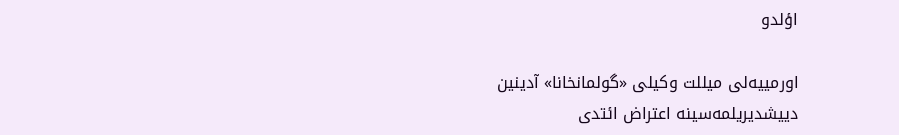اؤلدو

اورمییه‌لی میللت وکیلی «گولمانخانا» آدینین دییشدیریلمه‌سینه اعتراض ائتدی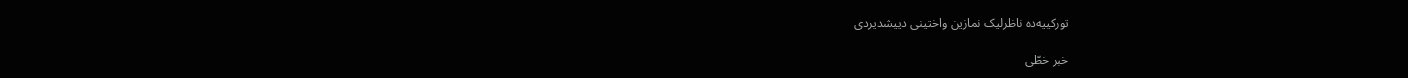تورکییه‌ده ناظرلیک نمازین واختینی دییشدیردی

خبر خطّی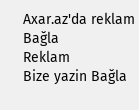Axar.az'da reklam Bağla
Reklam
Bize yazin Bağla